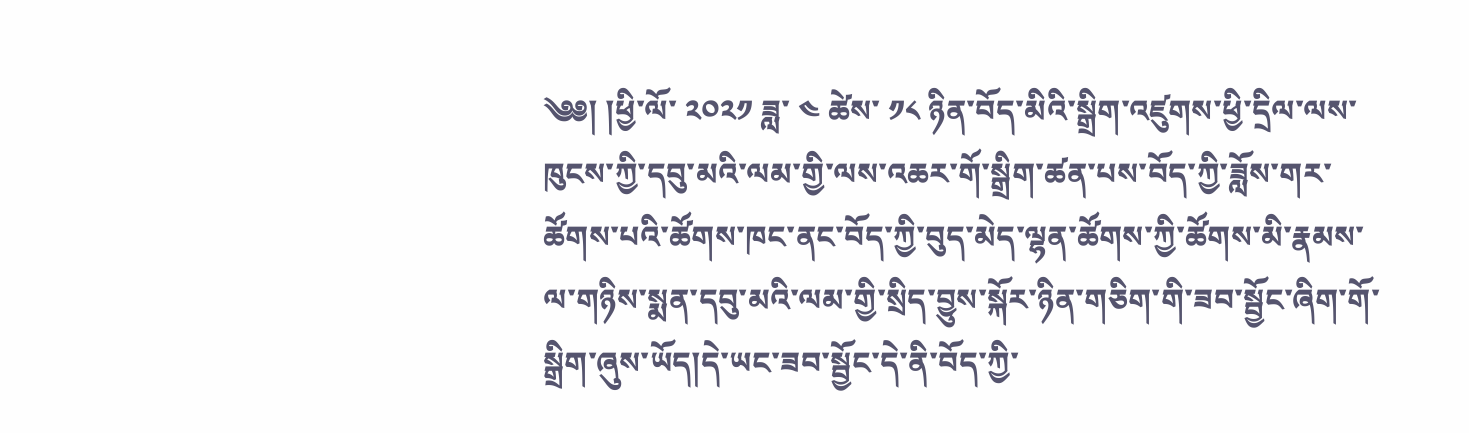༄༅། །ཕྱི་ལོ་ ༢༠༢༡ ཟླ་ ༤ ཚེས་ ༡༨ ཉིན་བོད་མིའི་སྒྲིག་འཛུགས་ཕྱི་དྲིལ་ལས་ཁུངས་ཀྱི་དབུ་མའི་ལམ་གྱི་ལས་འཆར་གོ་སྒྲིག་ཚན་པས་བོད་ཀྱི་ཟློས་གར་ཚོགས་པའི་ཚོགས་ཁང་ནང་བོད་ཀྱི་བུད་མེད་ལྷན་ཚོགས་ཀྱི་ཚོགས་མི་རྣམས་ལ་གཉིས་སྨན་དབུ་མའི་ལམ་གྱི་སྲིད་བྱུས་སྐོར་ཉིན་གཅིག་གི་ཟབ་སྦྱོང་ཞིག་གོ་སྒྲིག་ཞུས་ཡོད།དེ་ཡང་ཟབ་སྦྱོང་དེ་ནི་བོད་ཀྱི་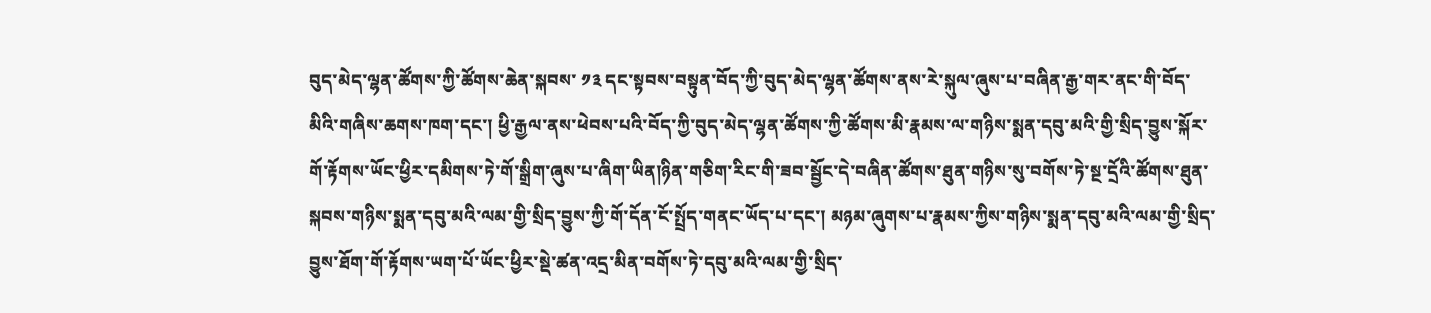བུད་མེད་ལྷན་ཚོགས་ཀྱི་ཚོགས་ཆེན་སྐབས་ ༡༣ དང་སྟབས་བསྟུན་བོད་ཀྱི་བུད་མེད་ལྷན་ཚོགས་ནས་རེ་སྐུལ་ཞུས་པ་བཞིན་རྒྱ་གར་ནང་གི་བོད་མིའི་གཞིས་ཆགས་ཁག་དང་། ཕྱི་རྒྱལ་ནས་ཕེབས་པའི་བོད་ཀྱི་བུད་མེད་ལྷན་ཚོགས་ཀྱི་ཚོགས་མི་རྣམས་ལ་གཉིས་སྨན་དབུ་མའི་གྱི་སྲིད་བྱུས་སྐོར་གོ་རྟོགས་ཡོང་ཕྱིར་དམིགས་ཏེ་གོ་སྒྲིག་ཞུས་པ་ཞིག་ཡིན།ཉིན་གཅིག་རིང་གི་ཟབ་སྦྱོང་དེ་བཞིན་ཚོགས་ཐུན་གཉིས་སུ་བགོས་ཏེ་སྔ་དྲོའི་ཚོགས་ཐུན་སྐབས་གཉིས་སྨན་དབུ་མའི་ལམ་གྱི་སྲིད་བྱུས་ཀྱི་གོ་དོན་ངོ་སྤྲོད་གནང་ཡོད་པ་དང་། མཉམ་ཞུགས་པ་རྣམས་ཀྱིས་གཉིས་སྨན་དབུ་མའི་ལམ་གྱི་སྲིད་བྱུས་ཐོག་གོ་རྟོགས་ཡག་པོ་ཡོང་ཕྱིར་སྡེ་ཚན་འདྲ་མིན་བགོས་ཏེ་དབུ་མའི་ལམ་གྱི་སྲིད་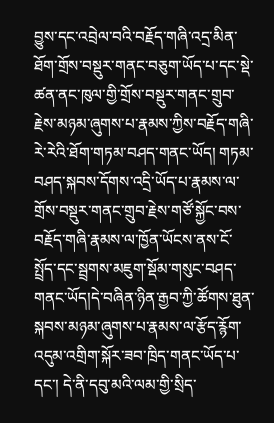བྱུས་དང་འབྲེལ་བའི་བརྗོད་གཞི་འདྲ་མིན་ཐོག་གྲོས་བསྡུར་གནང་བཅུག་ཡོད་པ་དང་སྡེ་ཚན་ནང་ཁུལ་གྱི་གྲོས་བསྡུར་གནང་གྲུབ་རྗེས་མཉམ་ཞུགས་པ་རྣམས་ཀྱིས་བརྗོད་གཞི་རེ་རེའི་ཐོག་གཏམ་བཤད་གནང་ཡོད། གཏམ་བཤད་སྐབས་དོགས་འདྲི་ཡོད་པ་རྣམས་ལ་གྲོས་བསྡུར་གནང་གྲུབ་རྗེས་གཙོ་སྐྱོང་བས་བརྗོད་གཞི་རྣམས་ལ་ཁྱོན་ཡོངས་ནས་ངོ་སྤྲོད་དང་སྦྲགས་མཇུག་སྡོམ་གསུང་བཤད་གནང་ཡོད།དེ་བཞིན་ཉིན་རྒྱབ་ཀྱི་ཚོགས་ཐུན་སྐབས་མཉམ་ཞུགས་པ་རྣམས་ལ་རྩོད་རྙོག་འདུམ་འགྲིག་སྐོར་ཟབ་ཁྲིད་གནང་ཡོད་པ་དང་། དེ་ནི་དབུ་མའི་ལམ་གྱི་སྲིད་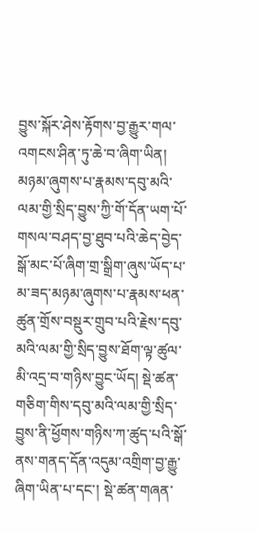བྱུས་སྐོར་ཤེས་རྟོགས་བྱ་རྒྱུར་གལ་འགངས་ཤིན་ཏུ་ཆེ་བ་ཞིག་ཡིན། མཉམ་ཞུགས་པ་རྣམས་དབུ་མའི་ལམ་གྱི་སྲིད་བྱུས་ཀྱི་གོ་དོན་ཡག་པོ་གསལ་བཤད་བྱ་ཐུབ་པའི་ཆེད་བྱེད་སྒོ་མང་པོ་ཞིག་གྲ་སྒྲིག་ཞུས་ཡོད་པ་མ་ཟད་མཉམ་ཞུགས་པ་རྣམས་ཕན་ཚུན་གྲོས་བསྡུར་གྲུབ་པའི་རྗེས་དབུ་མའི་ལམ་གྱི་སྲིད་བྱུས་ཐོག་ལྟ་ཚུལ་མི་འདྲ་བ་གཉིས་བྱུང་ཡོད། སྡེ་ཚན་གཅིག་གིས་དབུ་མའི་ལམ་གྱི་སྲིད་བྱུས་ནི་ཕྱོགས་གཉིས་ཀ་ཚུད་པའི་སྒོ་ནས་གནད་དོན་འདུམ་འགྲིག་བྱ་རྒྱུ་ཞིག་ཡིན་པ་དང་། སྡེ་ཚན་གཞན་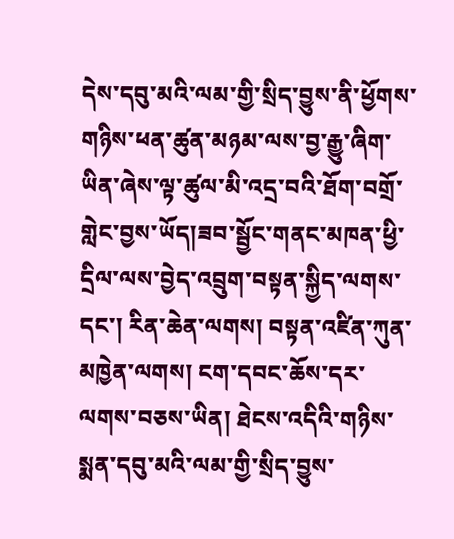དེས་དབུ་མའི་ལམ་གྱི་སྲིད་བྱུས་ནི་ཕྱོགས་གཉིས་ཕན་ཚུན་མཉམ་ལས་བྱ་རྒྱུ་ཞིག་ཡིན་ཞེས་ལྟ་ཚུལ་མི་འདྲ་བའི་ཐོག་བགྲོ་གླེང་བྱས་ཡོད།ཟབ་སྦྱོང་གནང་མཁན་ཕྱི་དྲིལ་ལས་བྱེད་འབྲུག་བསྟན་སྐྱིད་ལགས་དང་། རིན་ཆེན་ལགས། བསྟན་འཛིན་ཀུན་མཁྱེན་ལགས། ངག་དབང་ཆོས་དར་ལགས་བཅས་ཡིན། ཐེངས་འདིའི་གཉིས་སྨན་དབུ་མའི་ལམ་གྱི་སྲིད་བྱུས་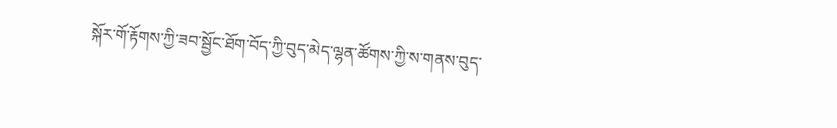སྐོར་གོ་རྟོགས་ཀྱི་ཟབ་སྦྱོང་ཐོག་བོད་ཀྱི་བུད་མེད་ལྷན་ཚོགས་ཀྱི་ས་གནས་བུད་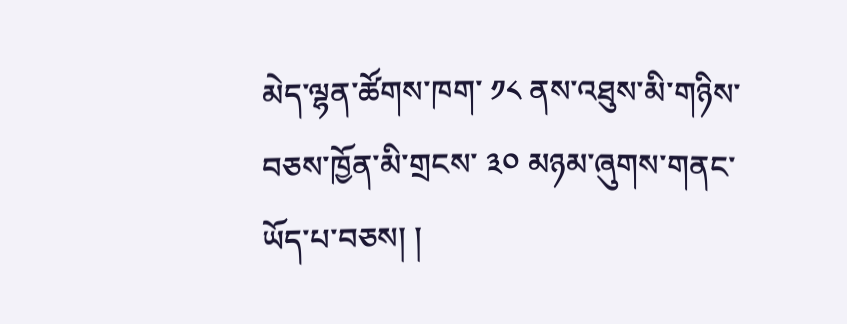མེད་ལྷན་ཚོགས་ཁག་ ༡༨ ནས་འཐུས་མི་གཉིས་བཅས་ཁྱོན་མི་གྲངས་ ༣༠ མཉམ་ཞུགས་གནང་ཡོད་པ་བཅས། །